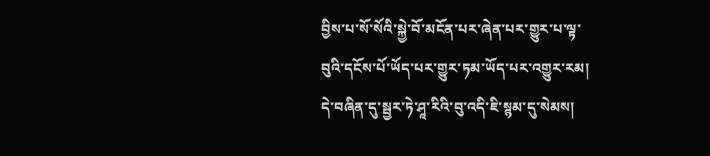བྱིས་པ་སོ་སོའི་སྐྱེ་བོ་མངོན་པར་ཞེན་པར་གྱུར་པ་ལྟ་བུའི་དངོས་པོ་ཡོད་པར་གྱུར་ཏམ་ཡོད་པར་འགྱུར་རམ། དེ་བཞིན་དུ་སྦྱར་ཏེ་ཤཱ་རིའི་བུ་འདི་ཇི་སྙམ་དུ་སེམས།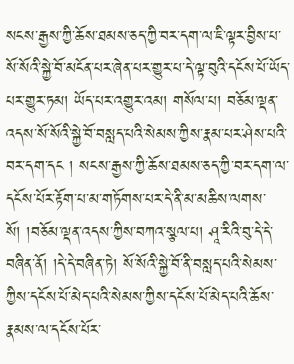སངས་རྒྱས་ཀྱི་ཆོས་ཐམས་ཅད་ཀྱི་བར་དག་ལ་ཇི་ལྟར་བྱིས་པ་སོ་སོའི་སྐྱེ་བོ་མངོན་པར་ཞེན་པར་གྱུར་པ་དེ་ལྟ་བུའི་དངོས་པོ་ཡོད་པར་གྱུར་ཏམ། ཡོད་པར་འགྱུར་འམ། གསོལ་པ། བཅོམ་ལྡན་འདས་སོ་སོའི་སྐྱེ་བོ་བསླད་པའི་སེམས་ཀྱིས་རྣམ་པར་ཤེས་པའི་བར་དག་དང ། སངས་རྒྱས་ཀྱི་ཆོས་ཐམས་ཅད་ཀྱི་བར་དག་ལ་དངོས་པོར་རྟོག་པ་མ་གཏོགས་པར་དེ་ནི་མ་མཆིས་ལགས་སོ། །བཅོམ་ལྡན་འདས་ཀྱིས་བཀའ་སྩལ་པ། ཤཱ་རིའི་བུ་དེ་དེ་བཞིན་ནོ། །དེ་དེ་བཞིན་ཏེ། སོ་སོའི་སྐྱེ་བོ་ནི་བསླད་པའི་སེམས་ཀྱིས་དངོས་པོ་མེད་པའི་སེམས་ཀྱིས་དངོས་པོ་མེད་པའི་ཆོས་རྣམས་ལ་དངོས་པོར་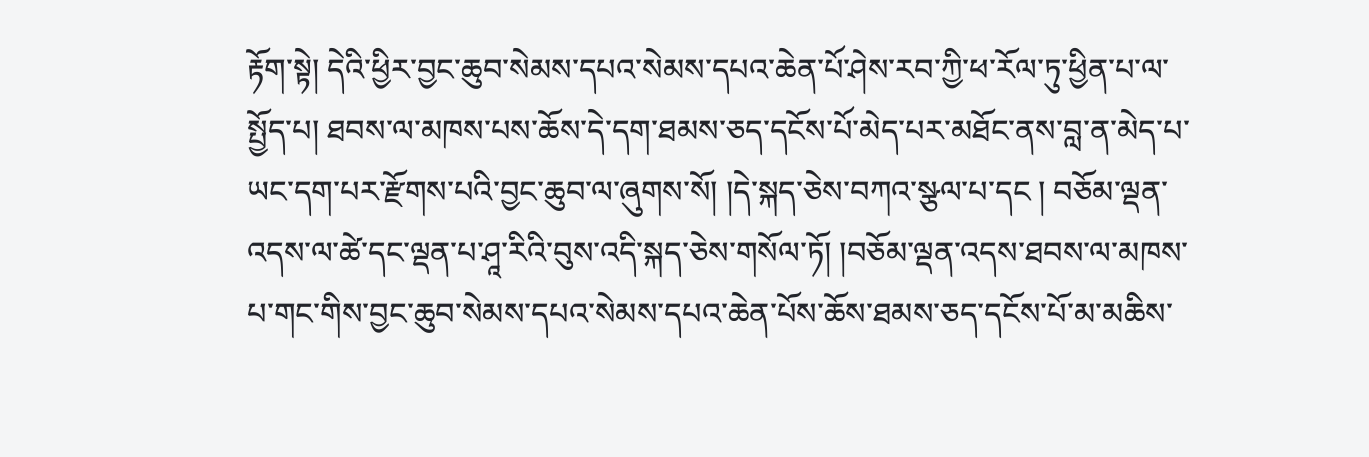རྟོག་སྟེ། དེའི་ཕྱིར་བྱང་ཆུབ་སེམས་དཔའ་སེམས་དཔའ་ཆེན་པོ་ཤེས་རབ་ཀྱི་ཕ་རོལ་ཏུ་ཕྱིན་པ་ལ་སྤྱོད་པ། ཐབས་ལ་མཁས་པས་ཆོས་དེ་དག་ཐམས་ཅད་དངོས་པོ་མེད་པར་མཐོང་ནས་བླ་ན་མེད་པ་ཡང་དག་པར་རྫོགས་པའི་བྱང་ཆུབ་ལ་ཞུགས་སོ། །དེ་སྐད་ཅེས་བཀའ་སྩལ་པ་དང ། བཅོམ་ལྡན་འདས་ལ་ཚེ་དང་ལྡན་པ་ཤཱ་རིའི་བུས་འདི་སྐད་ཅེས་གསོལ་ཏོ། །བཅོམ་ལྡན་འདས་ཐབས་ལ་མཁས་པ་གང་གིས་བྱང་ཆུབ་སེམས་དཔའ་སེམས་དཔའ་ཆེན་པོས་ཆོས་ཐམས་ཅད་དངོས་པོ་མ་མཆིས་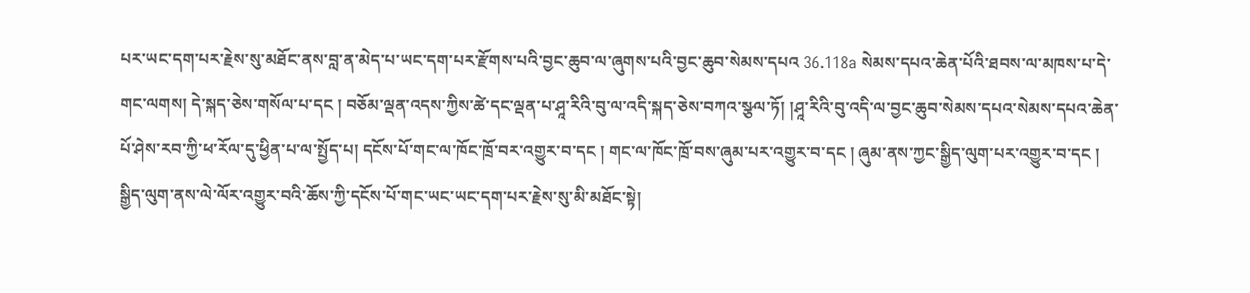པར་ཡང་དག་པར་རྗེས་སུ་མཐོང་ནས་བླ་ན་མེད་པ་ཡང་དག་པར་རྫོགས་པའི་བྱང་ཆུབ་ལ་ཞུགས་པའི་བྱང་ཆུབ་སེམས་དཔའ 36.118a སེམས་དཔའ་ཆེན་པོའི་ཐབས་ལ་མཁས་པ་དེ་གང་ལགས། དེ་སྐད་ཅེས་གསོལ་པ་དང ། བཅོམ་ལྡན་འདས་ཀྱིས་ཚེ་དང་ལྡན་པ་ཤཱ་རིའི་བུ་ལ་འདི་སྐད་ཅེས་བཀའ་སྩལ་ཏོ། །ཤཱ་རིའི་བུ་འདི་ལ་བྱང་ཆུབ་སེམས་དཔའ་སེམས་དཔའ་ཆེན་པོ་ཤེས་རབ་ཀྱི་ཕ་རོལ་དུ་ཕྱིན་པ་ལ་སྤྱོད་པ། དངོས་པོ་གང་ལ་ཁོང་ཁྲོ་བར་འགྱུར་བ་དང ། གང་ལ་ཁོང་ཁྲོ་བས་ཞུམ་པར་འགྱུར་བ་དང ། ཞུམ་ནས་ཀྱང་སྒྱིད་ལུག་པར་འགྱུར་བ་དང ། སྒྱིད་ལུག་ནས་ལེ་ལོར་འགྱུར་བའི་ཆོས་ཀྱི་དངོས་པོ་གང་ཡང་ཡང་དག་པར་རྗེས་སུ་མི་མཐོང་སྟེ།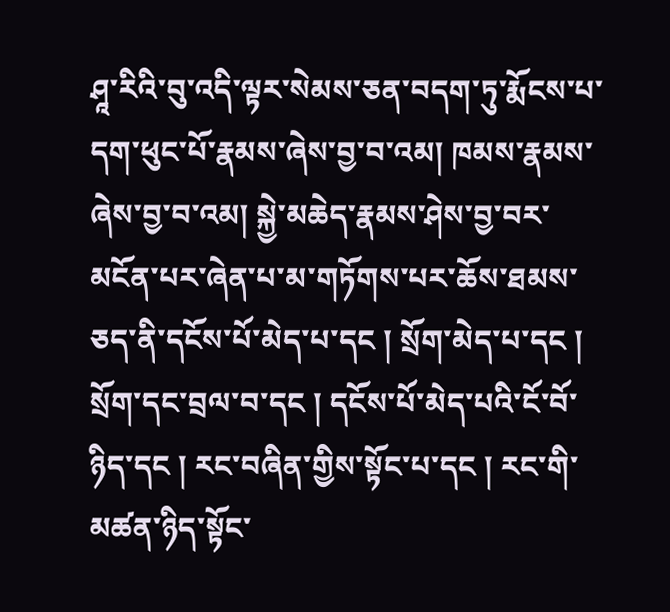ཤཱ་རིའི་བུ་འདི་ལྟར་སེམས་ཅན་བདག་ཏུ་རྨོངས་པ་དག་ཕུང་པོ་རྣམས་ཞེས་བྱ་བ་འམ། ཁམས་རྣམས་ཞེས་བྱ་བ་འམ། སྐྱེ་མཆེད་རྣམས་ཤེས་བྱ་བར་མངོན་པར་ཞེན་པ་མ་གཏོགས་པར་ཆོས་ཐམས་ཅད་ནི་དངོས་པོ་མེད་པ་དང ། སྲོག་མེད་པ་དང ། སྲོག་དང་བྲལ་བ་དང ། དངོས་པོ་མེད་པའི་ངོ་བོ་ཉིད་དང ། རང་བཞིན་གྱིས་སྟོང་པ་དང ། རང་གི་མཚན་ཉིད་སྟོང་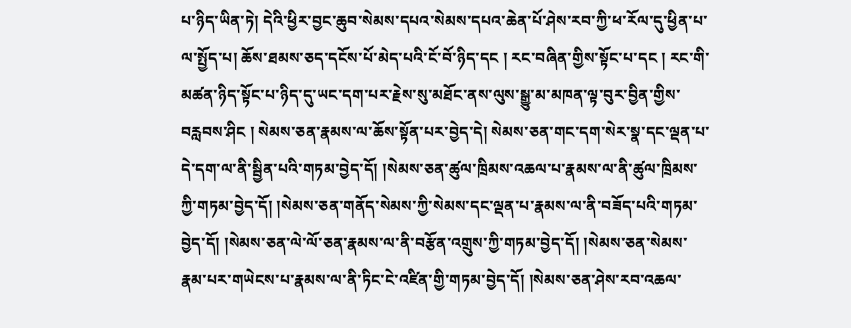པ་ཉིད་ཡིན་ཏེ། དེའི་ཕྱིར་བྱང་ཆུབ་སེམས་དཔའ་སེམས་དཔའ་ཆེན་པོ་ཤེས་རབ་ཀྱི་ཕ་རོལ་དུ་ཕྱིན་པ་ལ་སྤྱོད་པ། ཆོས་ཐམས་ཅད་དངོས་པོ་མེད་པའི་ངོ་བོ་ཉིད་དང ། རང་བཞིན་གྱིས་སྟོང་པ་དང ། རང་གི་མཚན་ཉིད་སྟོང་པ་ཉིད་དུ་ཡང་དག་པར་རྗེས་སུ་མཐོང་ནས་ལུས་སྒྱུ་མ་མཁན་ལྟ་བུར་བྱིན་གྱིས་བརླབས་ཤིང ། སེམས་ཅན་རྣམས་ལ་ཆོས་སྟོན་པར་བྱེད་དེ། སེམས་ཅན་གང་དག་སེར་སྣ་དང་ལྡན་པ་དེ་དག་ལ་ནི་སྦྱིན་པའི་གཏམ་བྱེད་དོ། །སེམས་ཅན་ཚུལ་ཁྲིམས་འཆལ་པ་རྣམས་ལ་ནི་ཚུལ་ཁྲིམས་ཀྱི་གཏམ་བྱེད་དོ། །སེམས་ཅན་གནོད་སེམས་ཀྱི་སེམས་དང་ལྡན་པ་རྣམས་ལ་ནི་བཟོད་པའི་གཏམ་བྱེད་དོ། །སེམས་ཅན་ལེ་ལོ་ཅན་རྣམས་ལ་ནི་བརྩོན་འགྲུས་ཀྱི་གཏམ་བྱེད་དོ། །སེམས་ཅན་སེམས་རྣམ་པར་གཡེངས་པ་རྣམས་ལ་ནི་ཏིང་ངེ་འཛིན་གྱི་གཏམ་བྱེད་དོ། །སེམས་ཅན་ཤེས་རབ་འཆལ་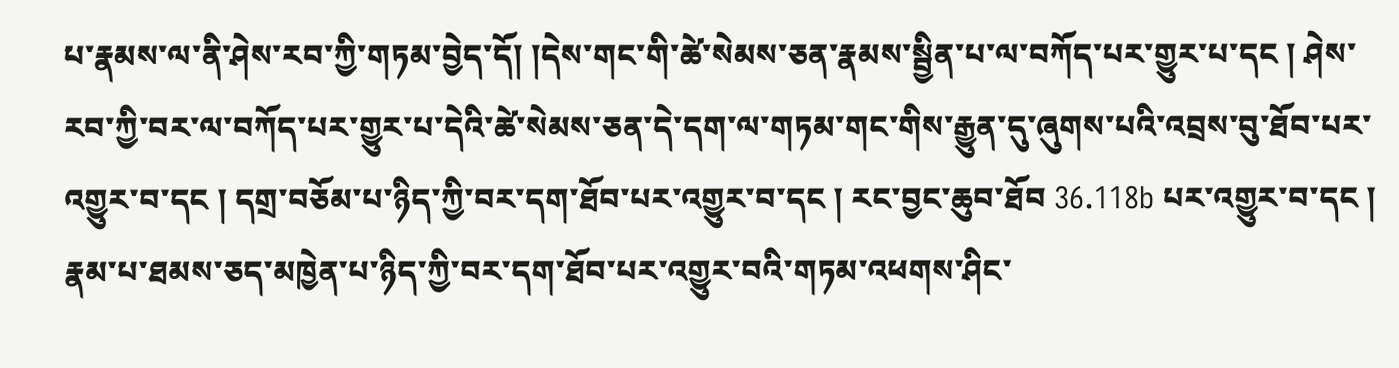པ་རྣམས་ལ་ནི་ཤེས་རབ་ཀྱི་གཏམ་བྱེད་དོ། །དེས་གང་གི་ཚེ་སེམས་ཅན་རྣམས་སྦྱིན་པ་ལ་བཀོད་པར་གྱུར་པ་དང ། ཤེས་རབ་ཀྱི་བར་ལ་བཀོད་པར་གྱུར་པ་དེའི་ཚེ་སེམས་ཅན་དེ་དག་ལ་གཏམ་གང་གིས་རྒྱུན་དུ་ཞུགས་པའི་འབྲས་བུ་ཐོབ་པར་འགྱུར་བ་དང ། དགྲ་བཅོམ་པ་ཉིད་ཀྱི་བར་དག་ཐོབ་པར་འགྱུར་བ་དང ། རང་བྱང་ཆུབ་ཐོབ 36.118b པར་འགྱུར་བ་དང ། རྣམ་པ་ཐམས་ཅད་མཁྱེན་པ་ཉིད་ཀྱི་བར་དག་ཐོབ་པར་འགྱུར་བའི་གཏམ་འཕགས་ཤིང་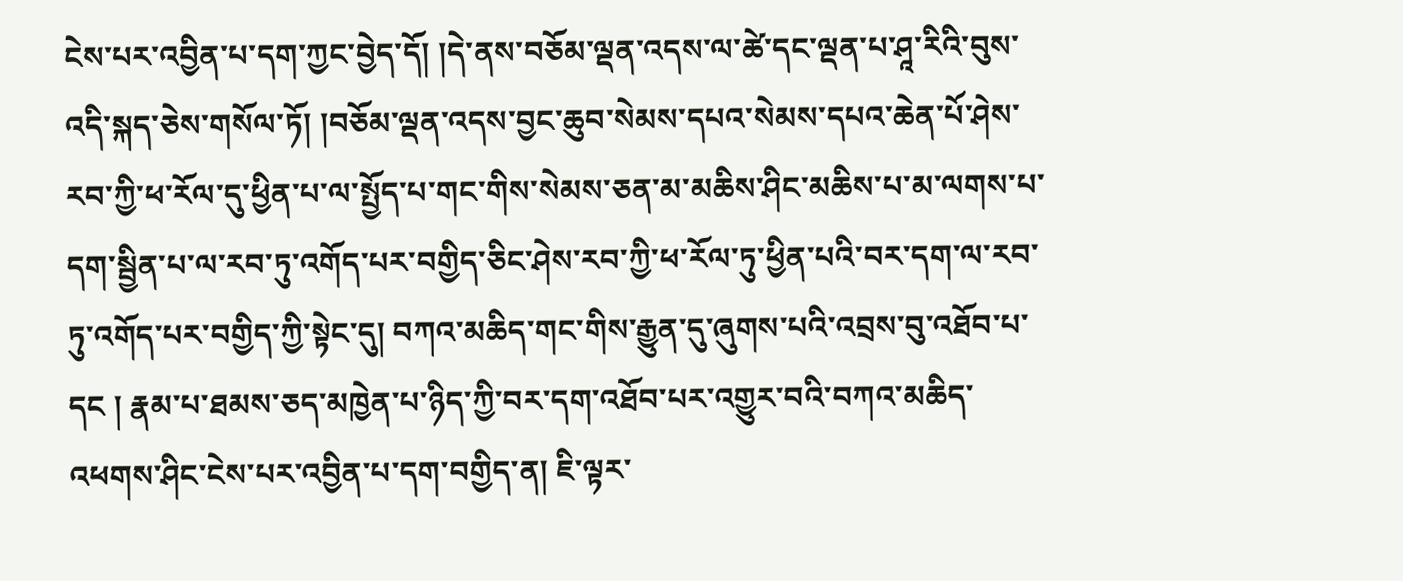ངེས་པར་འབྱིན་པ་དག་ཀྱང་བྱེད་དོ། །དེ་ནས་བཅོམ་ལྡན་འདས་ལ་ཚེ་དང་ལྡན་པ་ཤཱ་རིའི་བུས་འདི་སྐད་ཅེས་གསོལ་ཏོ། །བཅོམ་ལྡན་འདས་བྱང་ཆུབ་སེམས་དཔའ་སེམས་དཔའ་ཆེན་པོ་ཤེས་རབ་ཀྱི་ཕ་རོལ་དུ་ཕྱིན་པ་ལ་སྤྱོད་པ་གང་གིས་སེམས་ཅན་མ་མཆིས་ཤིང་མཆིས་པ་མ་ལགས་པ་དག་སྦྱིན་པ་ལ་རབ་ཏུ་འགོད་པར་བགྱིད་ཅིང་ཤེས་རབ་ཀྱི་ཕ་རོལ་ཏུ་ཕྱིན་པའི་བར་དག་ལ་རབ་ཏུ་འགོད་པར་བགྱིད་ཀྱི་སྟེང་དུ། བཀའ་མཆིད་གང་གིས་རྒྱུན་དུ་ཞུགས་པའི་འབྲས་བུ་འཐོབ་པ་དང ། རྣམ་པ་ཐམས་ཅད་མཁྱེན་པ་ཉིད་ཀྱི་བར་དག་འཐོབ་པར་འགྱུར་བའི་བཀའ་མཆིད་འཕགས་ཤིང་ངེས་པར་འབྱིན་པ་དག་བགྱིད་ན། ཇི་ལྟར་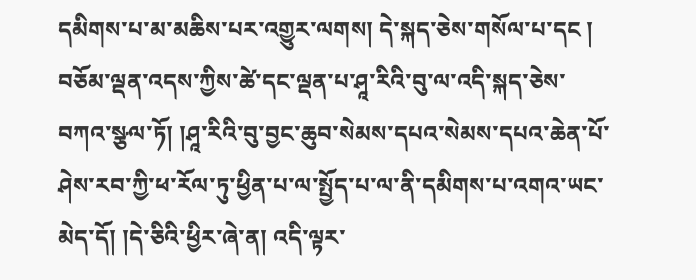དམིགས་པ་མ་མཆིས་པར་འགྱུར་ལགས། དེ་སྐད་ཅེས་གསོལ་པ་དང ། བཅོམ་ལྡན་འདས་ཀྱིས་ཚེ་དང་ལྡན་པ་ཤཱ་རིའི་བུ་ལ་འདི་སྐད་ཅེས་བཀའ་སྩལ་ཏོ། །ཤཱ་རིའི་བུ་བྱང་ཆུབ་སེམས་དཔའ་སེམས་དཔའ་ཆེན་པོ་ཤེས་རབ་ཀྱི་ཕ་རོལ་ཏུ་ཕྱིན་པ་ལ་སྤྱོད་པ་ལ་ནི་དམིགས་པ་འགའ་ཡང་མེད་དོ། །དེ་ཅིའི་ཕྱིར་ཞེ་ན། འདི་ལྟར་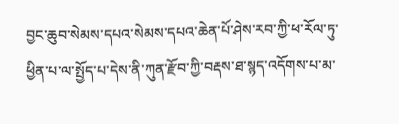བྱང་ཆུབ་སེམས་དཔའ་སེམས་དཔའ་ཆེན་པོ་ཤེས་རབ་ཀྱི་ཕ་རོལ་ཏུ་ཕྱིན་པ་ལ་སྤྱོད་པ་དེས་ནི་ཀུན་རྫོབ་ཀྱི་བརྡས་ཐ་སྙད་འདོགས་པ་མ་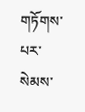གཏོགས་པར་སེམས་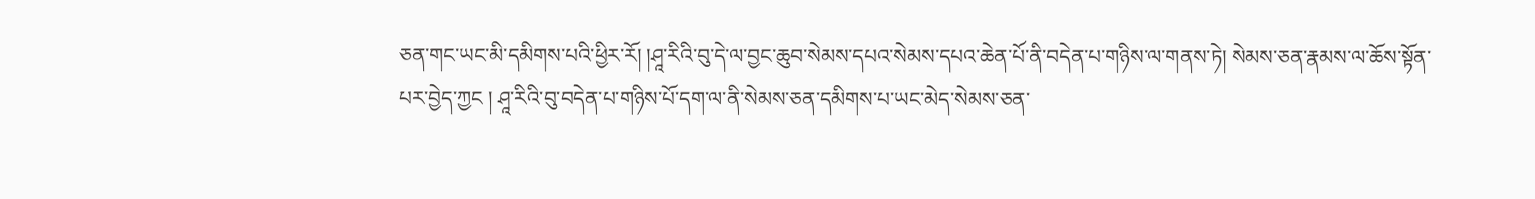ཅན་གང་ཡང་མི་དམིགས་པའི་ཕྱིར་རོ། །ཤཱ་རིའི་བུ་དེ་ལ་བྱང་ཆུབ་སེམས་དཔའ་སེམས་དཔའ་ཆེན་པོ་ནི་བདེན་པ་གཉིས་ལ་གནས་ཏེ། སེམས་ཅན་རྣམས་ལ་ཆོས་སྟོན་པར་བྱེད་ཀྱང ། ཤཱ་རིའི་བུ་བདེན་པ་གཉིས་པོ་དག་ལ་ནི་སེམས་ཅན་དམིགས་པ་ཡང་མེད་སེམས་ཅན་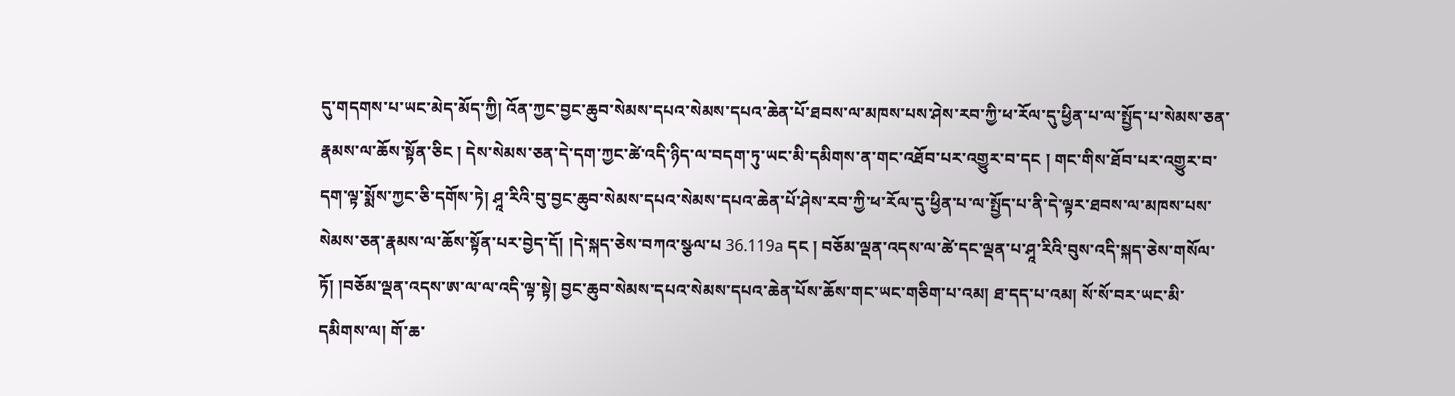དུ་གདགས་པ་ཡང་མེད་མོད་ཀྱི། འོན་ཀྱང་བྱང་ཆུབ་སེམས་དཔའ་སེམས་དཔའ་ཆེན་པོ་ཐབས་ལ་མཁས་པས་ཤེས་རབ་ཀྱི་ཕ་རོལ་དུ་ཕྱིན་པ་ལ་སྤྱོད་པ་སེམས་ཅན་རྣམས་ལ་ཆོས་སྟོན་ཅིང ། དེས་སེམས་ཅན་དེ་དག་ཀྱང་ཚེ་འདི་ཉིད་ལ་བདག་ཏུ་ཡང་མི་དམིགས་ན་གང་འཐོབ་པར་འགྱུར་བ་དང ། གང་གིས་ཐོབ་པར་འགྱུར་བ་དག་ལྟ་སྨོས་ཀྱང་ཅི་དགོས་ཏེ། ཤཱ་རིའི་བུ་བྱང་ཆུབ་སེམས་དཔའ་སེམས་དཔའ་ཆེན་པོ་ཤེས་རབ་ཀྱི་ཕ་རོལ་དུ་ཕྱིན་པ་ལ་སྤྱོད་པ་ནི་དེ་ལྟར་ཐབས་ལ་མཁས་པས་སེམས་ཅན་རྣམས་ལ་ཆོས་སྟོན་པར་བྱེད་དོ། །དེ་སྐད་ཅེས་བཀའ་སྩལ་པ 36.119a དང ། བཅོམ་ལྡན་འདས་ལ་ཚེ་དང་ལྡན་པ་ཤཱ་རིའི་བུས་འདི་སྐད་ཅེས་གསོལ་ཏོ། །བཅོམ་ལྡན་འདས་ཨ་ལ་ལ་འདི་ལྟ་སྟེ། བྱང་ཆུབ་སེམས་དཔའ་སེམས་དཔའ་ཆེན་པོས་ཆོས་གང་ཡང་གཅིག་པ་འམ། ཐ་དད་པ་འམ། སོ་སོ་བར་ཡང་མི་དམིགས་ལ། གོ་ཆ་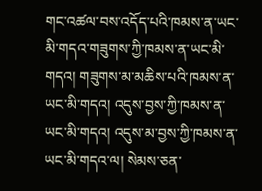གང་འཚལ་བས་འདོད་པའི་ཁམས་ན་ཡང་མི་གདའ་གཟུགས་ཀྱི་ཁམས་ན་ཡང་མི་གདའ། གཟུགས་མ་མཆིས་པའི་ཁམས་ན་ཡང་མི་གདའ། འདུས་བྱས་ཀྱི་ཁམས་ན་ཡང་མི་གདའ། འདུས་མ་བྱས་ཀྱི་ཁམས་ན་ཡང་མི་གདའ་ལ། སེམས་ཅན་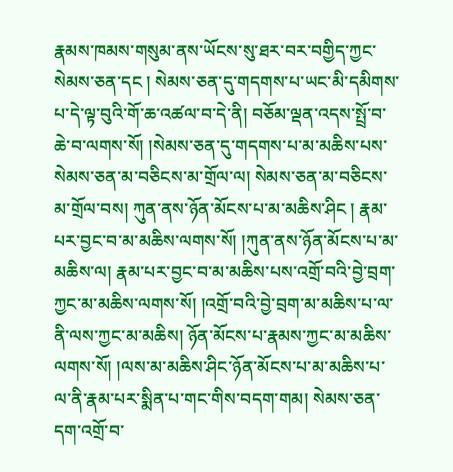རྣམས་ཁམས་གསུམ་ནས་ཡོངས་སུ་ཐར་བར་བགྱིད་ཀྱང་སེམས་ཅན་དང ། སེམས་ཅན་དུ་གདགས་པ་ཡང་མི་དམིགས་པ་དེ་ལྟ་བུའི་གོ་ཆ་འཚལ་བ་དེ་ནི། བཅོམ་ལྡན་འདས་སྤྲོ་བ་ཆེ་བ་ལགས་སོ། །སེམས་ཅན་དུ་གདགས་པ་མ་མཆིས་པས་སེམས་ཅན་མ་བཅིངས་མ་གྲོལ་ལ། སེམས་ཅན་མ་བཅིངས་མ་གྲོལ་བས། ཀུན་ནས་ཉོན་མོངས་པ་མ་མཆིས་ཤིང ། རྣམ་པར་བྱང་བ་མ་མཆིས་ལགས་སོ། །ཀུན་ནས་ཉོན་མོངས་པ་མ་མཆིས་ལ། རྣམ་པར་བྱང་བ་མ་མཆིས་པས་འགྲོ་བའི་བྱེ་བྲག་ཀྱང་མ་མཆིས་ལགས་སོ། །འགྲོ་བའི་བྱེ་བྲག་མ་མཆིས་པ་ལ་ནི་ལས་ཀྱང་མ་མཆིས། ཉོན་མོངས་པ་རྣམས་ཀྱང་མ་མཆིས་ལགས་སོ། །ལས་མ་མཆིས་ཤིང་ཉོན་མོངས་པ་མ་མཆིས་པ་ལ་ནི་རྣམ་པར་སྨིན་པ་གང་གིས་བདག་གམ། སེམས་ཅན་དག་འགྲོ་བ་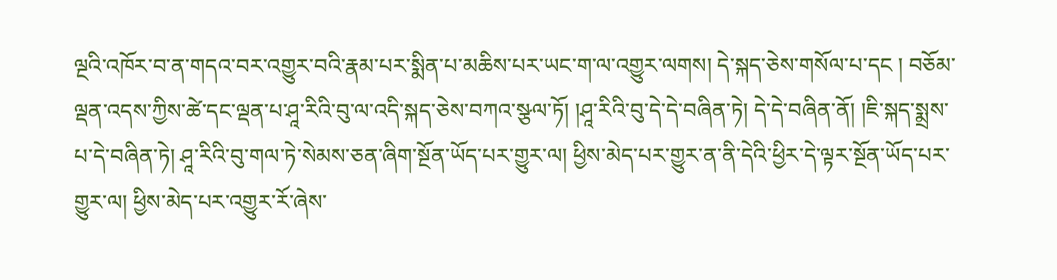ལྔའི་འཁོར་བ་ན་གདའ་བར་འགྱུར་བའི་རྣམ་པར་སྨིན་པ་མཆིས་པར་ཡང་ག་ལ་འགྱུར་ལགས། དེ་སྐད་ཅེས་གསོལ་པ་དང ། བཅོམ་ལྡན་འདས་ཀྱིས་ཚེ་དང་ལྡན་པ་ཤཱ་རིའི་བུ་ལ་འདི་སྐད་ཅེས་བཀའ་སྩལ་ཏོ། །ཤཱ་རིའི་བུ་དེ་དེ་བཞིན་ཏེ། དེ་དེ་བཞིན་ནོ། །ཇི་སྐད་སྨྲས་པ་དེ་བཞིན་ཏེ། ཤཱ་རིའི་བུ་གལ་ཏེ་སེམས་ཅན་ཞིག་སྔོན་ཡོད་པར་གྱུར་ལ། ཕྱིས་མེད་པར་གྱུར་ན་ནི་དེའི་ཕྱིར་དེ་ལྟར་སྔོན་ཡོད་པར་གྱུར་ལ། ཕྱིས་མེད་པར་འགྱུར་རོ་ཞེས་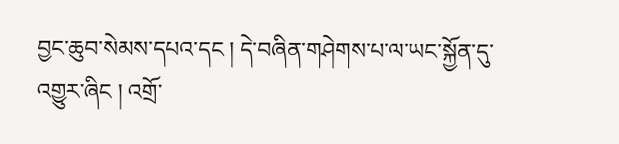བྱང་ཆུབ་སེམས་དཔའ་དང ། དེ་བཞིན་གཤེགས་པ་ལ་ཡང་སྐྱོན་དུ་འགྱུར་ཞིང ། འགྲོ་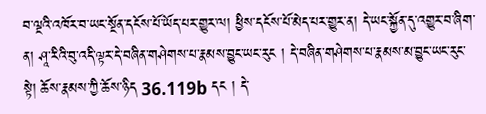བ་ལྔའི་འཁོར་བ་ཡང་སྔོན་དངོས་པོ་ཡོད་པར་གྱུར་ལ། ཕྱིས་དངོས་པོ་མེད་པར་གྱུར་ན། དེ་ཡང་སྐྱོན་དུ་འགྱུར་བ་ཞིག་ན། ཤཱ་རིའི་བུ་འདི་ལྟར་དེ་བཞིན་གཤེགས་པ་རྣམས་བྱུང་ཡང་རུང ། དེ་བཞིན་གཤེགས་པ་རྣམས་མ་བྱུང་ཡང་རུང་སྟེ། ཆོས་རྣམས་ཀྱི་ཆོས་ཉིད 36.119b དང ། དེ་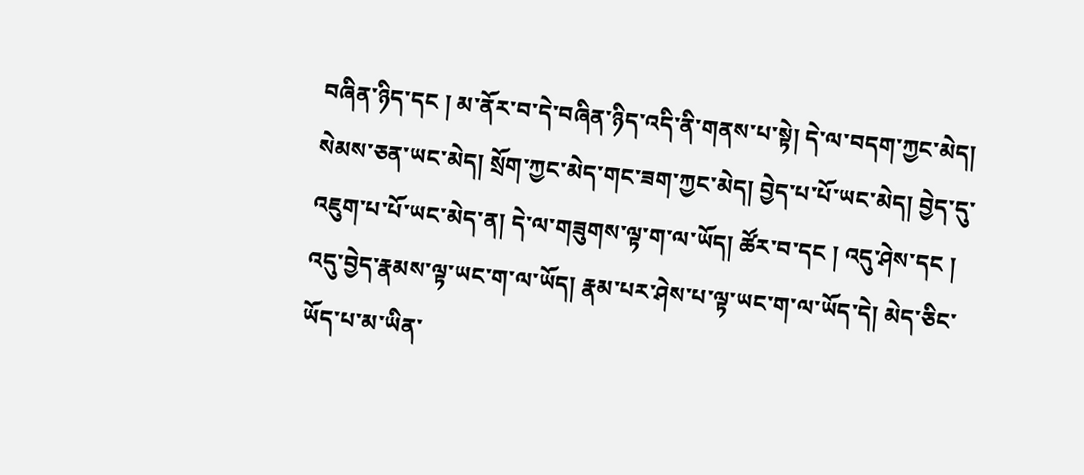བཞིན་ཉིད་དང ། མ་ནོར་བ་དེ་བཞིན་ཉིད་འདི་ནི་གནས་པ་སྟེ། དེ་ལ་བདག་ཀྱང་མེད། སེམས་ཅན་ཡང་མེད། སྲོག་ཀྱང་མེད་གང་ཟག་ཀྱང་མེད། བྱེད་པ་པོ་ཡང་མེད། བྱེད་དུ་འཇུག་པ་པོ་ཡང་མེད་ན། དེ་ལ་གཟུགས་ལྟ་ག་ལ་ཡོད། ཚོར་བ་དང ། འདུ་ཤེས་དང ། འདུ་བྱེད་རྣམས་ལྟ་ཡང་ག་ལ་ཡོད། རྣམ་པར་ཤེས་པ་ལྟ་ཡང་ག་ལ་ཡོད་དེ། མེད་ཅིང་ཡོད་པ་མ་ཡིན་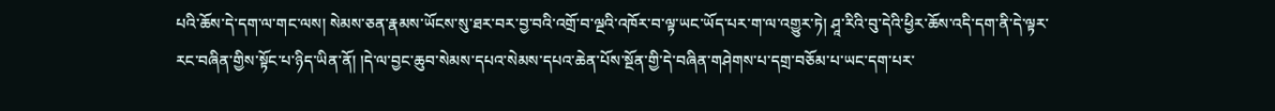པའི་ཆོས་དེ་དག་ལ་གང་ལས། སེམས་ཅན་རྣམས་ཡོངས་སུ་ཐར་བར་བྱ་བའི་འགྲོ་བ་ལྔའི་འཁོར་བ་ལྟ་ཡང་ཡོད་པར་ག་ལ་འགྱུར་ཏེ། ཤཱ་རིའི་བུ་དེའི་ཕྱིར་ཆོས་འདི་དག་ནི་དེ་ལྟར་རང་བཞིན་གྱིས་སྟོང་པ་ཉིད་ཡིན་ནོ། །དེ་ལ་བྱང་ཆུབ་སེམས་དཔའ་སེམས་དཔའ་ཆེན་པོས་སྔོན་གྱི་དེ་བཞིན་གཤེགས་པ་དགྲ་བཅོམ་པ་ཡང་དག་པར་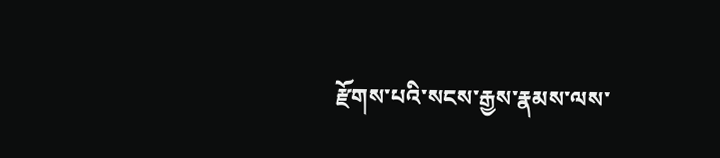རྫོགས་པའི་སངས་རྒྱས་རྣམས་ལས་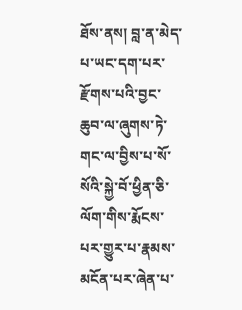ཐོས་ནས། བླ་ན་མེད་པ་ཡང་དག་པར་རྫོགས་པའི་བྱང་ཆུབ་ལ་ཞུགས་ཏེ་གང་ལ་བྱིས་པ་སོ་སོའི་སྐྱེ་བོ་ཕྱིན་ཅི་ལོག་གིས་རྨོངས་པར་གྱུར་པ་རྣམས་མངོན་པར་ཞེན་པ་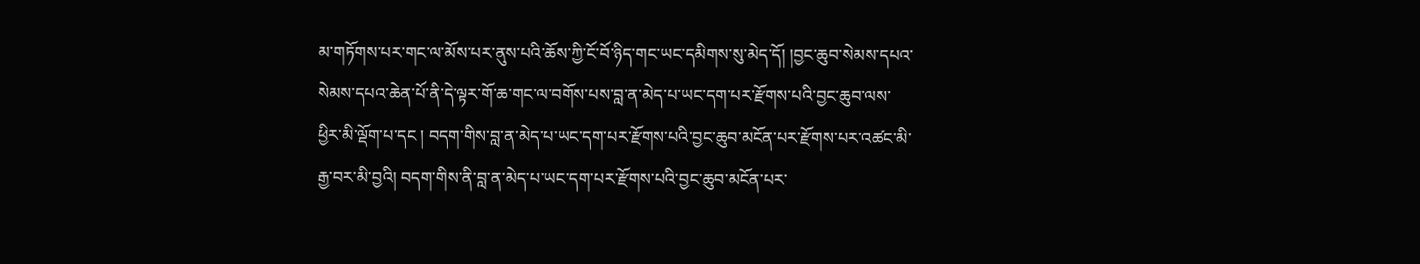མ་གཏོགས་པར་གང་ལ་མོས་པར་ནུས་པའི་ཆོས་ཀྱི་ངོ་བོ་ཉིད་གང་ཡང་དམིགས་སུ་མེད་དོ། །བྱང་ཆུབ་སེམས་དཔའ་སེམས་དཔའ་ཆེན་པོ་ནི་དེ་ལྟར་གོ་ཆ་གང་ལ་བགོས་པས་བླ་ན་མེད་པ་ཡང་དག་པར་རྫོགས་པའི་བྱང་ཆུབ་ལས་ཕྱིར་མི་ལྡོག་པ་དང ། བདག་གིས་བླ་ན་མེད་པ་ཡང་དག་པར་རྫོགས་པའི་བྱང་ཆུབ་མངོན་པར་རྫོགས་པར་འཚང་མི་རྒྱ་བར་མི་བྱའི། བདག་གིས་ནི་བླ་ན་མེད་པ་ཡང་དག་པར་རྫོགས་པའི་བྱང་ཆུབ་མངོན་པར་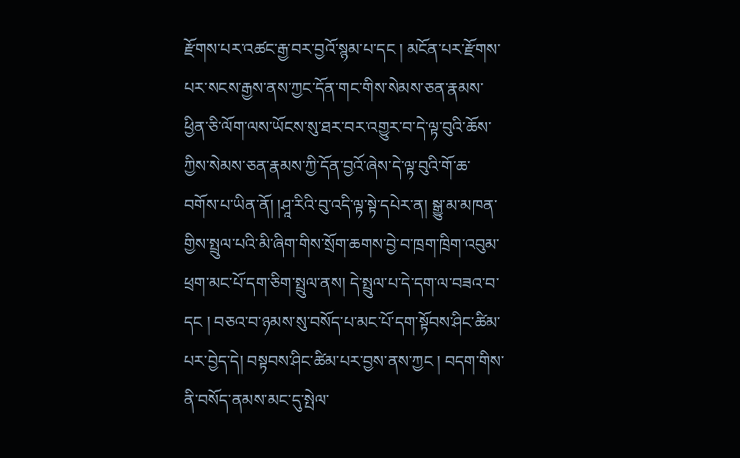རྫོགས་པར་འཚང་རྒྱ་བར་བྱའོ་སྙམ་པ་དང ། མངོན་པར་རྫོགས་པར་སངས་རྒྱས་ནས་ཀྱང་དོན་གང་གིས་སེམས་ཅན་རྣམས་ཕྱིན་ཅི་ལོག་ལས་ཡོངས་སུ་ཐར་བར་འགྱུར་བ་དེ་ལྟ་བུའི་ཆོས་ཀྱིས་སེམས་ཅན་རྣམས་ཀྱི་དོན་བྱའོ་ཞེས་དེ་ལྟ་བུའི་གོ་ཆ་བགོས་པ་ཡིན་ནོ། །ཤཱ་རིའི་བུ་འདི་ལྟ་སྟེ་དཔེར་ན། སྒྱུ་མ་མཁན་གྱིས་སྤྲུལ་པའི་མི་ཞིག་གིས་སྲོག་ཆགས་བྱེ་བ་ཁྲག་ཁྲིག་འབུམ་ཕྲག་མང་པོ་དག་ཅིག་སྤྲུལ་ནས། དེ་སྤྲུལ་པ་དེ་དག་ལ་བཟའ་བ་དང ། བཅའ་བ་ཉམས་སུ་བསོད་པ་མང་པོ་དག་སྟོབས་ཤིང་ཚིམ་པར་བྱེད་དེ། བསྟབས་ཤིང་ཚིམ་པར་བྱས་ནས་ཀྱང ། བདག་གིས་ནི་བསོད་ནམས་མང་དུ་སྤེལ་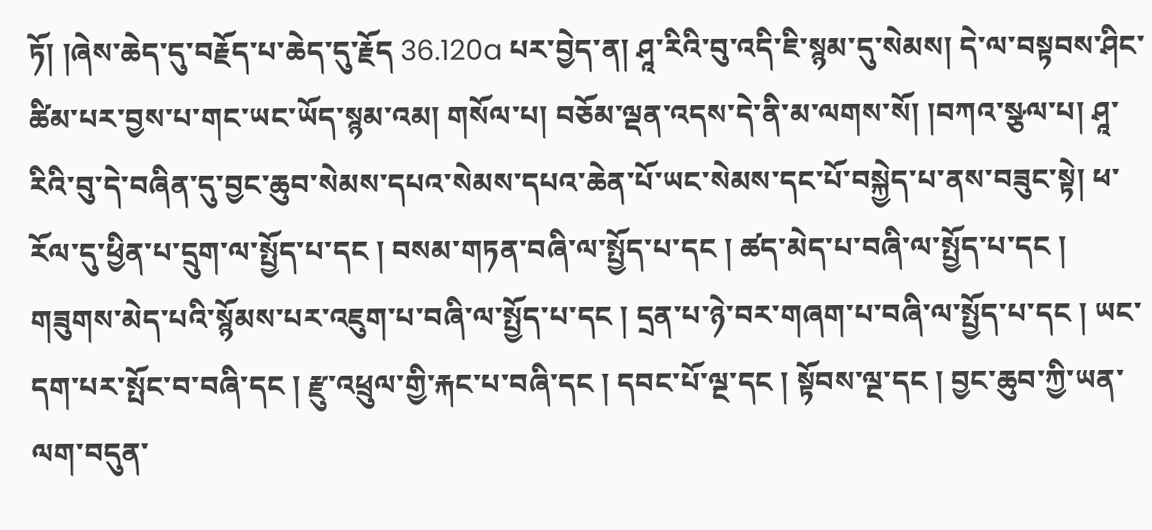ཏོ། །ཞེས་ཆེད་དུ་བརྗོད་པ་ཆེད་དུ་རྗོད 36.120a པར་བྱེད་ན། ཤཱ་རིའི་བུ་འདི་ཇི་སྙམ་དུ་སེམས། དེ་ལ་བསྟབས་ཤིང་ཚིམ་པར་བྱས་པ་གང་ཡང་ཡོད་སྙམ་འམ། གསོལ་པ། བཅོམ་ལྡན་འདས་དེ་ནི་མ་ལགས་སོ། །བཀའ་སྩལ་པ། ཤཱ་རིའི་བུ་དེ་བཞིན་དུ་བྱང་ཆུབ་སེམས་དཔའ་སེམས་དཔའ་ཆེན་པོ་ཡང་སེམས་དང་པོ་བསྐྱེད་པ་ནས་བཟུང་སྟེ། ཕ་རོལ་དུ་ཕྱིན་པ་དྲུག་ལ་སྤྱོད་པ་དང ། བསམ་གཏན་བཞི་ལ་སྤྱོད་པ་དང ། ཚད་མེད་པ་བཞི་ལ་སྤྱོད་པ་དང ། གཟུགས་མེད་པའི་སྙོམས་པར་འཇུག་པ་བཞི་ལ་སྤྱོད་པ་དང ། དྲན་པ་ཉེ་བར་གཞག་པ་བཞི་ལ་སྤྱོད་པ་དང ། ཡང་དག་པར་སྤོང་བ་བཞི་དང ། རྫུ་འཕྲུལ་གྱི་རྐང་པ་བཞི་དང ། དབང་པོ་ལྔ་དང ། སྟོབས་ལྔ་དང ། བྱང་ཆུབ་ཀྱི་ཡན་ལག་བདུན་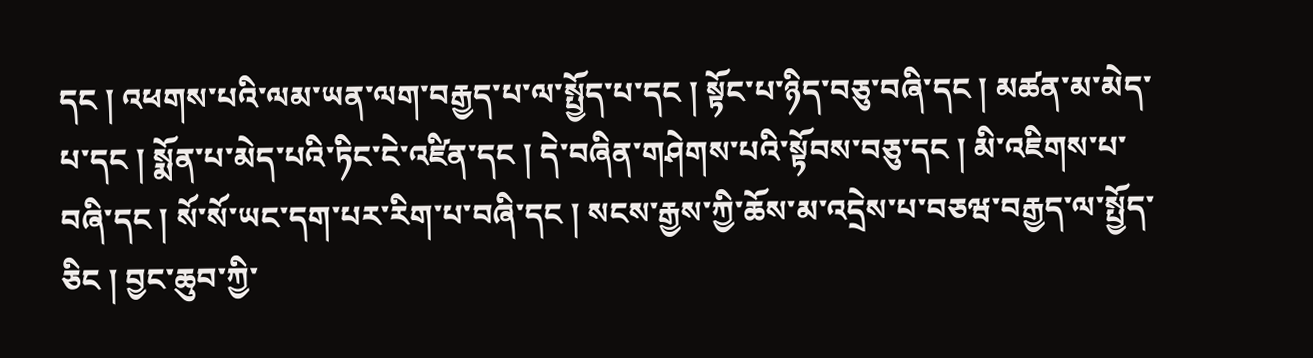དང ། འཕགས་པའི་ལམ་ཡན་ལག་བརྒྱད་པ་ལ་སྤྱོད་པ་དང ། སྟོང་པ་ཉིད་བཅུ་བཞི་དང ། མཚན་མ་མེད་པ་དང ། སྨོན་པ་མེད་པའི་ཏིང་ངེ་འཛིན་དང ། དེ་བཞིན་གཤེགས་པའི་སྟོབས་བཅུ་དང ། མི་འཇིགས་པ་བཞི་དང ། སོ་སོ་ཡང་དག་པར་རིག་པ་བཞི་དང ། སངས་རྒྱས་ཀྱི་ཆོས་མ་འདྲེས་པ་བཅཝ་བརྒྱད་ལ་སྤྱོད་ཅིང ། བྱང་ཆུབ་ཀྱི་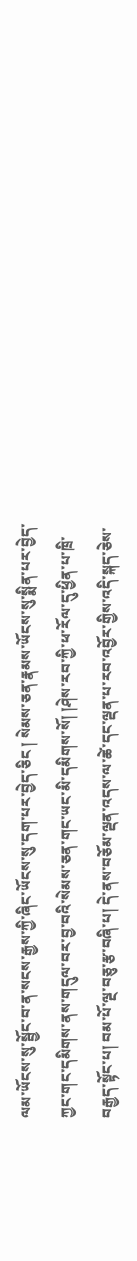ལམ་ཡོངས་སུ་སྦྱོང་བ་ན་སངས་རྒྱས་ཀྱི་ཞིང་ཡོངས་སུ་དག་པར་བྱེད་ཅིང ། སེམས་ཅན་རྣམས་ཡོངས་སུ་སྨིན་པར་བྱེད་ཀྱང་གང་དམིགས་ནས་གདུལ་བར་བྱ་བའི་སེམས་ཅན་གང་ཡང་མི་དམིགས་སོ། །ཤེས་རབ་ཀྱི་ཕ་རོལ་དུ་ཕྱིན་པ་ཁྲི་བརྒྱད་སྟོང་པ། བམ་པོ་ལྔ་བཅུ་རྩ་བཞི་པ། དེ་ནས་བཅོམ་ལྡན་འདས་ལ་ཚེ་དང་ལྡན་པ་རབ་འབྱོར་གྱིས་འདི་སྐད་ཅེས་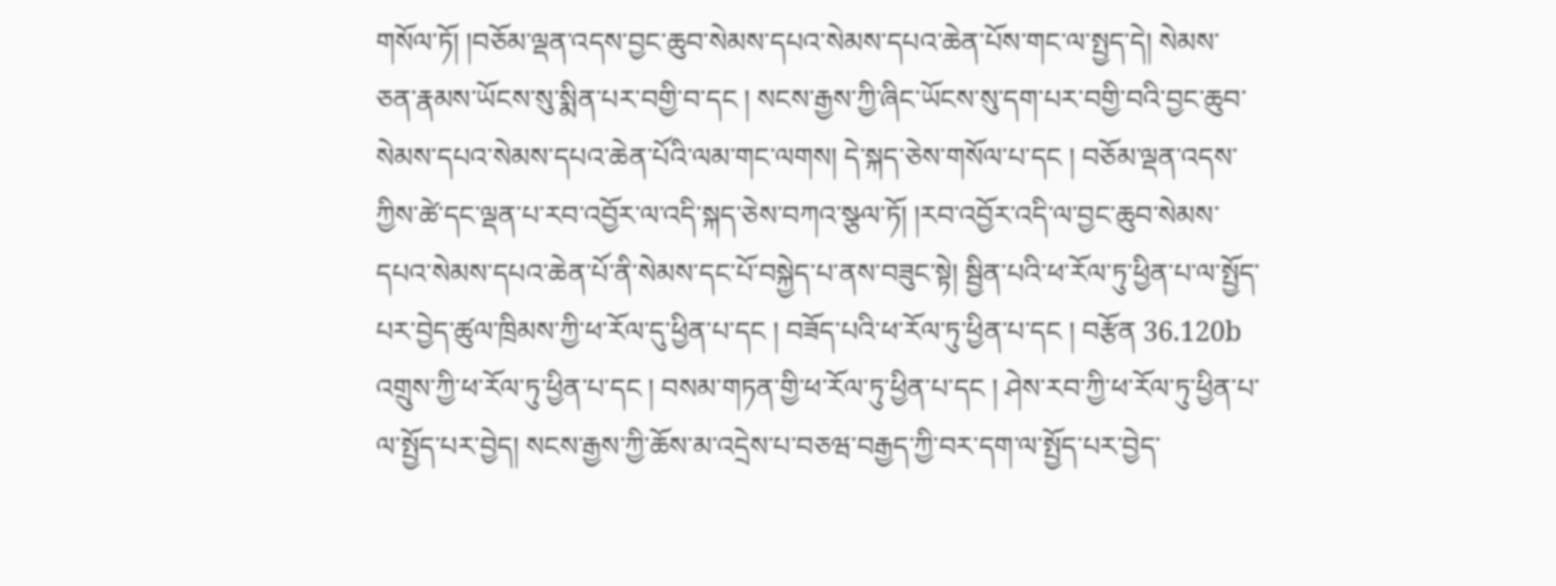གསོལ་ཏོ། །བཅོམ་ལྡན་འདས་བྱང་ཆུབ་སེམས་དཔའ་སེམས་དཔའ་ཆེན་པོས་གང་ལ་སྤྱད་དེ། སེམས་ཅན་རྣམས་ཡོངས་སུ་སྨིན་པར་བགྱི་བ་དང ། སངས་རྒྱས་ཀྱི་ཞིང་ཡོངས་སུ་དག་པར་བགྱི་བའི་བྱང་ཆུབ་སེམས་དཔའ་སེམས་དཔའ་ཆེན་པོའི་ལམ་གང་ལགས། དེ་སྐད་ཅེས་གསོལ་པ་དང ། བཅོམ་ལྡན་འདས་ཀྱིས་ཚེ་དང་ལྡན་པ་རབ་འབྱོར་ལ་འདི་སྐད་ཅེས་བཀའ་སྩལ་ཏོ། །རབ་འབྱོར་འདི་ལ་བྱང་ཆུབ་སེམས་དཔའ་སེམས་དཔའ་ཆེན་པོ་ནི་སེམས་དང་པོ་བསྐྱེད་པ་ནས་བཟུང་སྟེ། སྦྱིན་པའི་ཕ་རོལ་ཏུ་ཕྱིན་པ་ལ་སྤྱོད་པར་བྱེད་ཚུལ་ཁྲིམས་ཀྱི་ཕ་རོལ་དུ་ཕྱིན་པ་དང ། བཟོད་པའི་ཕ་རོལ་ཏུ་ཕྱིན་པ་དང ། བརྩོན 36.120b འགྲུས་ཀྱི་ཕ་རོལ་ཏུ་ཕྱིན་པ་དང ། བསམ་གཏན་གྱི་ཕ་རོལ་ཏུ་ཕྱིན་པ་དང ། ཤེས་རབ་ཀྱི་ཕ་རོལ་ཏུ་ཕྱིན་པ་ལ་སྤྱོད་པར་བྱེད། སངས་རྒྱས་ཀྱི་ཆོས་མ་འདྲེས་པ་བཅཝ་བརྒྱད་ཀྱི་བར་དག་ལ་སྤྱོད་པར་བྱེད་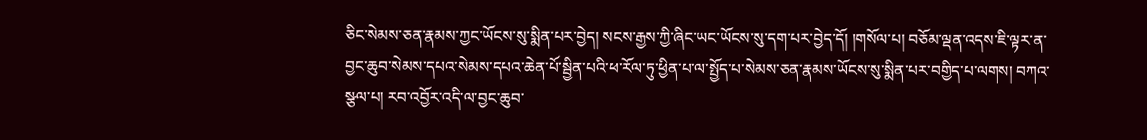ཅིང་སེམས་ཅན་རྣམས་ཀྱང་ཡོངས་སུ་སྨིན་པར་བྱེད། སངས་རྒྱས་ཀྱི་ཞིང་ཡང་ཡོངས་སུ་དག་པར་བྱེད་དོ། །གསོལ་པ། བཅོམ་ལྡན་འདས་ཇི་ལྟར་ན་བྱང་ཆུབ་སེམས་དཔའ་སེམས་དཔའ་ཆེན་པོ་སྦྱིན་པའི་ཕ་རོལ་ཏུ་ཕྱིན་པ་ལ་སྤྱོད་པ་སེམས་ཅན་རྣམས་ཡོངས་སུ་སྨིན་པར་བགྱིད་པ་ལགས། བཀའ་སྩལ་པ། རབ་འབྱོར་འདི་ལ་བྱང་ཆུབ་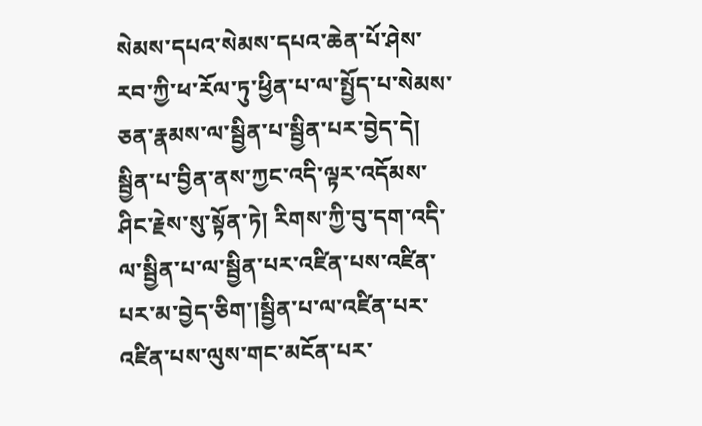སེམས་དཔའ་སེམས་དཔའ་ཆེན་པོ་ཤེས་རབ་ཀྱི་ཕ་རོལ་ཏུ་ཕྱིན་པ་ལ་སྤྱོད་པ་སེམས་ཅན་རྣམས་ལ་སྦྱིན་པ་སྦྱིན་པར་བྱེད་དེ། སྦྱིན་པ་བྱིན་ནས་ཀྱང་འདི་ལྟར་འདོམས་ཤིང་རྗེས་སུ་སྟོན་ཏེ། རིགས་ཀྱི་བུ་དག་འདི་ལ་སྦྱིན་པ་ལ་སྦྱིན་པར་འཛིན་པས་འཛིན་པར་མ་བྱེད་ཅིག་།སྦྱིན་པ་ལ་འཛིན་པར་འཛིན་པས་ལུས་གང་མངོན་པར་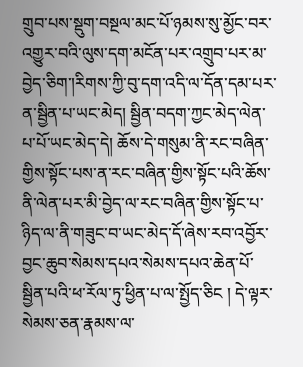གྲུབ་པས་སྡུག་བསྔལ་མང་པོ་ཉམས་སུ་མྱོང་བར་འགྱུར་བའི་ལུས་དག་མངོན་པར་འགྲུབ་པར་མ་བྱེད་ཅིག་།རིགས་ཀྱི་བུ་དག་འདི་ལ་དོན་དམ་པར་ན་སྦྱིན་པ་ཡང་མེད། སྦྱིན་བདག་ཀྱང་མེད་ལེན་པ་པོ་ཡང་མེད་དེ། ཆོས་དེ་གསུམ་ནི་རང་བཞིན་གྱིས་སྟོང་པས་ན་རང་བཞིན་གྱིས་སྟོང་པའི་ཆོས་ནི་ལེན་པར་མི་བྱེད་ལ་རང་བཞིན་གྱིས་སྟོང་པ་ཉིད་ལ་ནི་གཟུང་བ་ཡང་མེད་དོ་ཞེས་རབ་འབྱོར་བྱང་ཆུབ་སེམས་དཔའ་སེམས་དཔའ་ཆེན་པོ་སྦྱིན་པའི་ཕ་རོལ་ཏུ་ཕྱིན་པ་ལ་སྤྱོད་ཅིང ། དེ་ལྟར་སེམས་ཅན་རྣམས་ལ་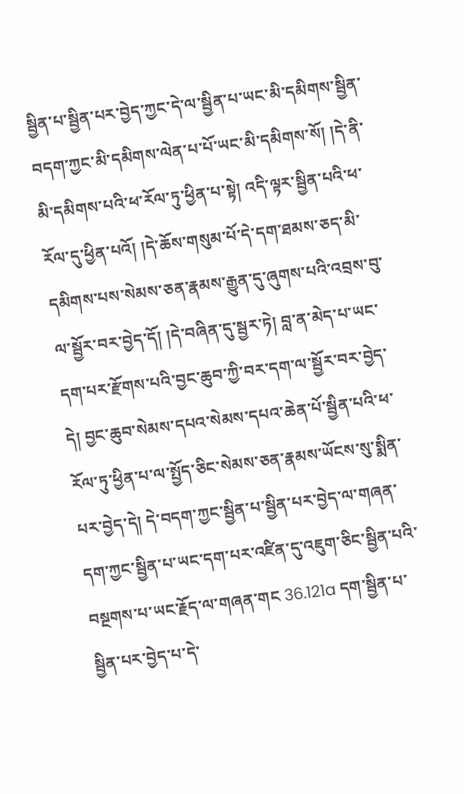སྦྱིན་པ་སྦྱིན་པར་བྱེད་ཀྱང་དེ་ལ་སྦྱིན་པ་ཡང་མི་དམིགས་སྦྱིན་བདག་ཀྱང་མི་དམིགས་ལེན་པ་པོ་ཡང་མི་དམིགས་སོ། །དེ་ནི་མི་དམིགས་པའི་ཕ་རོལ་ཏུ་ཕྱིན་པ་སྟེ། འདི་ལྟར་སྦྱིན་པའི་ཕ་རོལ་དུ་ཕྱིན་པའོ། །དེ་ཆོས་གསུམ་པོ་དེ་དག་ཐམས་ཅད་མི་དམིགས་པས་སེམས་ཅན་རྣམས་རྒྱུན་དུ་ཞུགས་པའི་འབྲས་བུ་ལ་སྦྱོར་བར་བྱེད་དོ། །དེ་བཞིན་དུ་སྦྱར་ཏེ། བླ་ན་མེད་པ་ཡང་དག་པར་རྫོགས་པའི་བྱང་ཆུབ་ཀྱི་བར་དག་ལ་སྦྱོར་བར་བྱེད་དེ། བྱང་ཆུབ་སེམས་དཔའ་སེམས་དཔའ་ཆེན་པོ་སྦྱིན་པའི་ཕ་རོལ་ཏུ་ཕྱིན་པ་ལ་སྤྱོད་ཅིང་སེམས་ཅན་རྣམས་ཡོངས་སུ་སྨིན་པར་བྱེད་དེ། དེ་བདག་ཀྱང་སྦྱིན་པ་སྦྱིན་པར་བྱེད་ལ་གཞན་དག་ཀྱང་སྦྱིན་པ་ཡང་དག་པར་འཛིན་དུ་འཇུག་ཅིང་སྦྱིན་པའི་བསྔགས་པ་ཡང་རྗོད་ལ་གཞན་གང 36.121a དག་སྦྱིན་པ་སྦྱིན་པར་བྱེད་པ་དེ་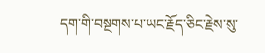དག་གི་བསྔགས་པ་ཡང་རྗོད་ཅིང་རྗེས་སུ་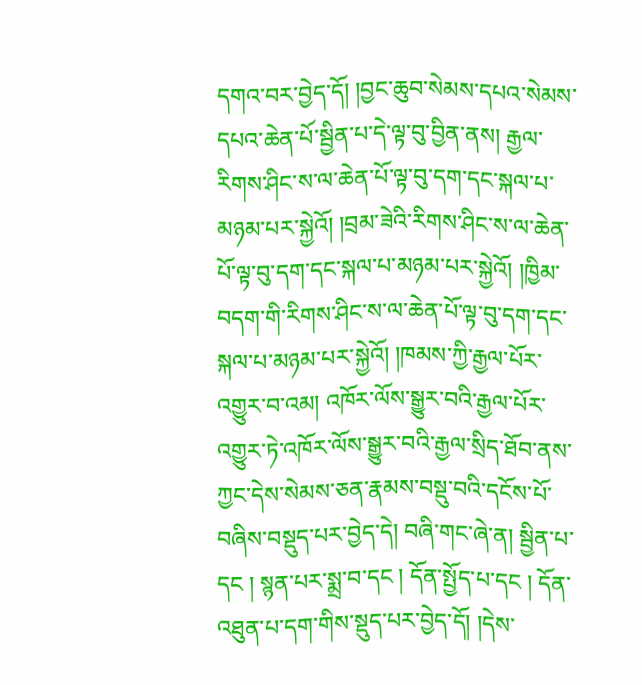དགའ་བར་བྱེད་དོ། །བྱང་ཆུབ་སེམས་དཔའ་སེམས་དཔའ་ཆེན་པོ་སྦྱིན་པ་དེ་ལྟ་བུ་བྱིན་ནས། རྒྱལ་རིགས་ཤིང་ས་ལ་ཆེན་པོ་ལྟ་བུ་དག་དང་སྐལ་པ་མཉམ་པར་སྐྱེའོ། །བྲམ་ཟེའི་རིགས་ཤིང་ས་ལ་ཆེན་པོ་ལྟ་བུ་དག་དང་སྐལ་པ་མཉམ་པར་སྐྱེའོ། །ཁྱིམ་བདག་གི་རིགས་ཤིང་ས་ལ་ཆེན་པོ་ལྟ་བུ་དག་དང་སྐལ་པ་མཉམ་པར་སྐྱེའོ། །ཁམས་ཀྱི་རྒྱལ་པོར་འགྱུར་བ་འམ། འཁོར་ལོས་སྒྱུར་བའི་རྒྱལ་པོར་འགྱུར་ཏེ་འཁོར་ལོས་སྒྱུར་བའི་རྒྱལ་སྲིད་ཐོབ་ནས་ཀྱང་དེས་སེམས་ཅན་རྣམས་བསྡུ་བའི་དངོས་པོ་བཞིས་བསྡུད་པར་བྱེད་དེ། བཞི་གང་ཞེ་ན། སྦྱིན་པ་དང ། སྙན་པར་སྨྲ་བ་དང ། དོན་སྤྱོད་པ་དང ། དོན་འཐུན་པ་དག་གིས་སྡུད་པར་བྱེད་དོ། །དེས་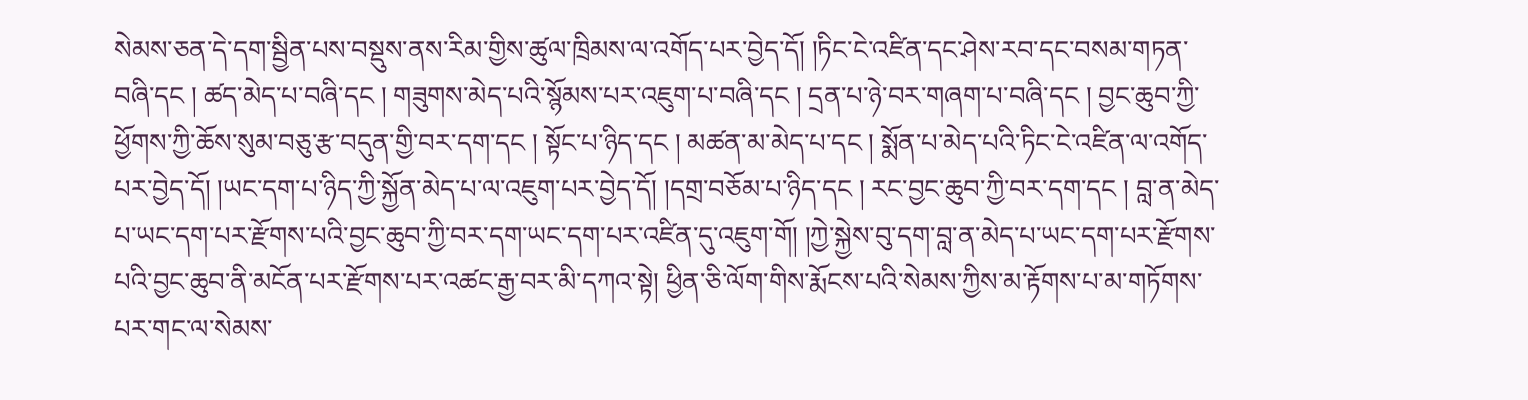སེམས་ཅན་དེ་དག་སྦྱིན་པས་བསྡུས་ནས་རིམ་གྱིས་ཚུལ་ཁྲིམས་ལ་འགོད་པར་བྱེད་དོ། །ཏིང་ངེ་འཛིན་དང་ཤེས་རབ་དང་བསམ་གཏན་བཞི་དང ། ཚད་མེད་པ་བཞི་དང ། གཟུགས་མེད་པའི་སྙོམས་པར་འཇུག་པ་བཞི་དང ། དྲན་པ་ཉེ་བར་གཞག་པ་བཞི་དང ། བྱང་ཆུབ་ཀྱི་ཕྱོགས་ཀྱི་ཆོས་སུམ་བཅུ་རྩ་བདུན་གྱི་བར་དག་དང ། སྟོང་པ་ཉིད་དང ། མཚན་མ་མེད་པ་དང ། སྨོན་པ་མེད་པའི་ཏིང་ངེ་འཛིན་ལ་འགོད་པར་བྱེད་དོ། །ཡང་དག་པ་ཉིད་ཀྱི་སྐྱོན་མེད་པ་ལ་འཇུག་པར་བྱེད་དོ། །དགྲ་བཅོམ་པ་ཉིད་དང ། རང་བྱང་ཆུབ་ཀྱི་བར་དག་དང ། བླ་ན་མེད་པ་ཡང་དག་པར་རྫོགས་པའི་བྱང་ཆུབ་ཀྱི་བར་དག་ཡང་དག་པར་འཛིན་དུ་འཇུག་གོ། །ཀྱེ་སྐྱེས་བུ་དག་བླ་ན་མེད་པ་ཡང་དག་པར་རྫོགས་པའི་བྱང་ཆུབ་ནི་མངོན་པར་རྫོགས་པར་འཚང་རྒྱ་བར་མི་དཀའ་སྟེ། ཕྱིན་ཅི་ལོག་གིས་རྨོངས་པའི་སེམས་ཀྱིས་མ་རྟོགས་པ་མ་གཏོགས་པར་གང་ལ་སེམས་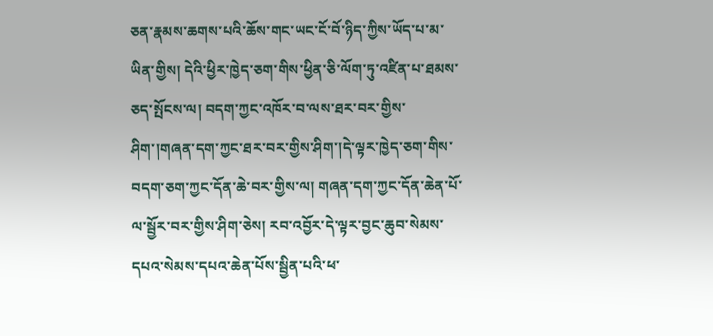ཅན་རྣམས་ཆགས་པའི་ཆོས་གང་ཡང་ངོ་བོ་ཉིད་ཀྱིས་ཡོད་པ་མ་ཡིན་གྱིས། དེའི་ཕྱིར་ཁྱེད་ཅག་གིས་ཕྱིན་ཅི་ལོག་ཏུ་འཛིན་པ་ཐམས་ཅད་སྤོངས་ལ། བདག་ཀྱང་འཁོར་བ་ལས་ཐར་བར་གྱིས་ཤིག་།གཞན་དག་ཀྱང་ཐར་བར་གྱིས་ཤིག་།དེ་ལྟར་ཁྱེད་ཅག་གིས་བདག་ཅག་ཀྱང་དོན་ཆེ་བར་གྱིས་ལ། གཞན་དག་ཀྱང་དོན་ཆེན་པོ་ལ་སྦྱོར་བར་གྱིས་ཤིག་ཅེས། རབ་འབྱོར་དེ་ལྟར་བྱང་ཆུབ་སེམས་དཔའ་སེམས་དཔའ་ཆེན་པོས་སྦྱིན་པའི་ཕ་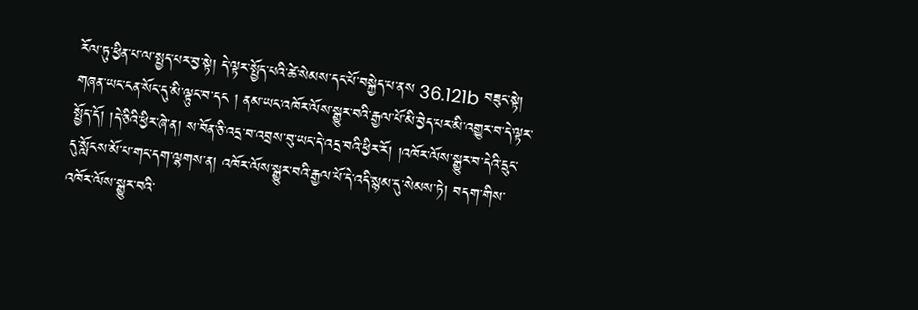རོལ་ཏུ་ཕྱིན་པ་ལ་སྤྱད་པར་བྱ་སྟེ། དེ་ལྟར་སྤྱོད་པའི་ཚེ་སེམས་དང་པོ་བསྐྱེད་པ་ནས 36.121b བཟུང་སྟེ། གཞན་ཡང་ངན་སོང་དུ་མི་ལྟུང་བ་དང ། ནམ་ཡང་འཁོར་ལོས་སྒྱུར་བའི་རྒྱལ་པོ་མི་བྱེད་པར་མི་འགྱུར་བ་དེ་ལྟར་སྤྱོད་དོ། །དེ་ཅིའི་ཕྱིར་ཞེ་ན། ས་བོན་ཅི་འདྲ་བ་འབྲས་བུ་ཡང་དེ་འདྲ་བའི་ཕྱིར་རོ། །འཁོར་ལོས་སྒྱུར་བ་དེའི་དྲུང་དུ་སློངས་མོ་པ་གང་དག་ལྷགས་ན། འཁོར་ལོས་སྒྱུར་བའི་རྒྱལ་པོ་དེ་འདི་སྙམ་དུ་སེམས་ཏེ། བདག་གིས་འཁོར་ལོས་སྒྱུར་བའི་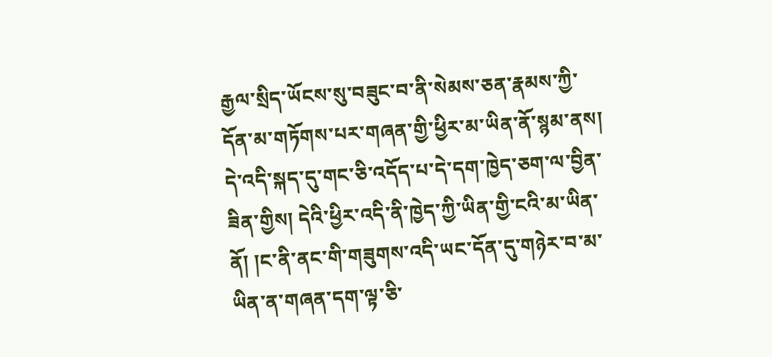རྒྱལ་སྲིད་ཡོངས་སུ་བཟུང་བ་ནི་སེམས་ཅན་རྣམས་ཀྱི་དོན་མ་གཏོགས་པར་གཞན་གྱི་ཕྱིར་མ་ཡིན་ནོ་སྙམ་ནས། དེ་འདི་སྐད་དུ་གང་ཅི་འདོད་པ་དེ་དག་ཁྱེད་ཅག་ལ་བྱིན་ཟིན་གྱིས། དེའི་ཕྱིར་འདི་ནི་ཁྱེད་ཀྱི་ཡིན་གྱི་ངའི་མ་ཡིན་ནོ། །ང་ནི་ནང་གི་གཟུགས་འདི་ཡང་དོན་དུ་གཉེར་བ་མ་ཡིན་ན་གཞན་དག་ལྟ་ཅི་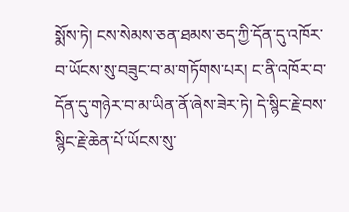སྨོས་ཏེ། ངས་སེམས་ཅན་ཐམས་ཅད་ཀྱི་དོན་དུ་འཁོར་བ་ཡོངས་སུ་བཟུང་བ་མ་གཏོགས་པར། ང་ནི་འཁོར་བ་དོན་དུ་གཉེར་བ་མ་ཡིན་ནོ་ཞེས་ཟེར་ཏེ། དེ་སྙིང་རྗེ་བས་སྙིང་རྗེ་ཆེན་པོ་ཡོངས་སུ་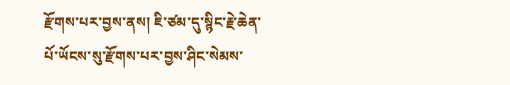རྫོགས་པར་བྱས་ནས། ཇི་ཙམ་དུ་སྙིང་རྗེ་ཆེན་པོ་ཡོངས་སུ་རྫོགས་པར་བྱས་ཤིང་སེམས་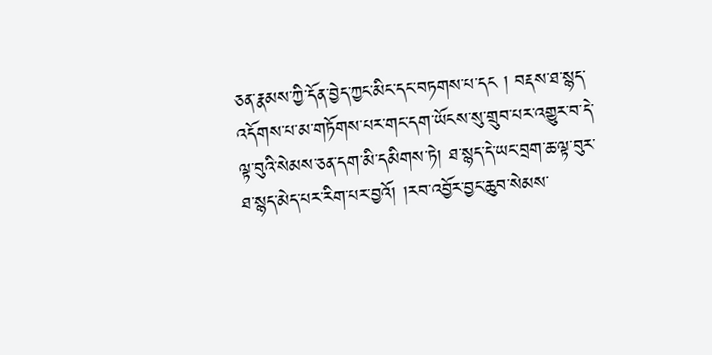ཅན་རྣམས་ཀྱི་དོན་བྱེད་ཀྱང་མིང་དང་བཏགས་པ་དང ། བརྡས་ཐ་སྙད་འདོགས་པ་མ་གཏོགས་པར་གང་དག་ཡོངས་སུ་གྲུབ་པར་འགྱུར་བ་དེ་ལྟ་བུའི་སེམས་ཅན་དག་མི་དམིགས་ཏེ། ཐ་སྙད་དེ་ཡང་བྲག་ཆ་ལྟ་བུར་ཐ་སྙད་མེད་པར་རིག་པར་བྱའོ། །རབ་འབྱོར་བྱང་ཆུབ་སེམས་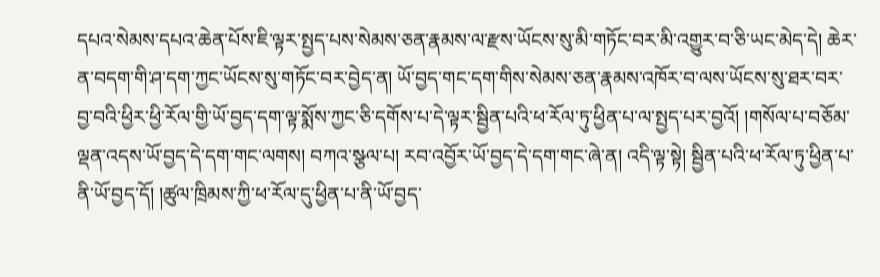དཔའ་སེམས་དཔའ་ཆེན་པོས་ཇི་ལྟར་སྤྱད་པས་སེམས་ཅན་རྣམས་ལ་རྫས་ཡོངས་སུ་མི་གཏོང་བར་མི་འགྱུར་བ་ཅི་ཡང་མེད་དེ། ཆེར་ན་བདག་གི་ཤ་དག་ཀྱང་ཡོངས་སུ་གཏོང་བར་བྱེད་ན། ཡོ་བྱད་གང་དག་གིས་སེམས་ཅན་རྣམས་འཁོར་བ་ལས་ཡོངས་སུ་ཐར་བར་བྱ་བའི་ཕྱིར་ཕྱི་རོལ་གྱི་ཡོ་བྱད་དག་ལྟ་སྨོས་ཀྱང་ཅི་དགོས་པ་དེ་ལྟར་སྦྱིན་པའི་ཕ་རོལ་ཏུ་ཕྱིན་པ་ལ་སྤྱད་པར་བྱའོ། །གསོལ་པ་བཅོམ་ལྡན་འདས་ཡོ་བྱད་དེ་དག་གང་ལགས། བཀའ་སྩལ་པ། རབ་འབྱོར་ཡོ་བྱད་དེ་དག་གང་ཞེ་ན། འདི་ལྟ་སྟེ། སྦྱིན་པའི་ཕ་རོལ་ཏུ་ཕྱིན་པ་ནི་ཡོ་བྱད་དོ། །ཚུལ་ཁྲིམས་ཀྱི་ཕ་རོལ་དུ་ཕྱིན་པ་ནི་ཡོ་བྱད་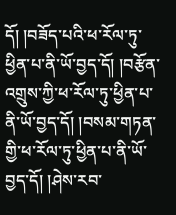དོ། །བཟོད་པའི་ཕ་རོལ་ཏུ་ཕྱིན་པ་ནི་ཡོ་བྱད་དོ། །བརྩོན་འགྲུས་ཀྱི་ཕ་རོལ་ཏུ་ཕྱིན་པ་ནི་ཡོ་བྱད་དོ། །བསམ་གཏན་གྱི་ཕ་རོལ་ཏུ་ཕྱིན་པ་ནི་ཡོ་བྱད་དོ། །ཤེས་རབ་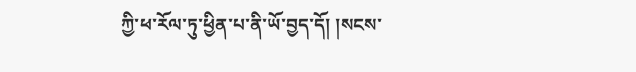ཀྱི་ཕ་རོལ་ཏུ་ཕྱིན་པ་ནི་ཡོ་བྱད་དོ། །སངས་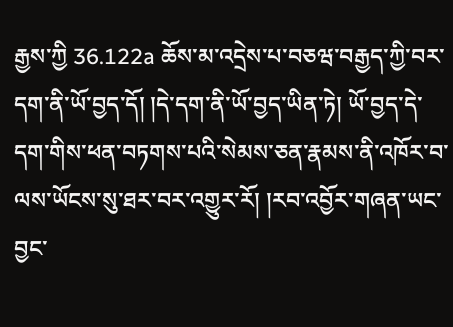རྒྱས་ཀྱི 36.122a ཆོས་མ་འདྲེས་པ་བཅཝ་བརྒྱད་ཀྱི་བར་དག་ནི་ཡོ་བྱད་དོ། །དེ་དག་ནི་ཡོ་བྱད་ཡིན་ཏེ། ཡོ་བྱད་དེ་དག་གིས་ཕན་བཏགས་པའི་སེམས་ཅན་རྣམས་ནི་འཁོར་བ་ལས་ཡོངས་སུ་ཐར་བར་འགྱུར་རོ། །རབ་འབྱོར་གཞན་ཡང་བྱང་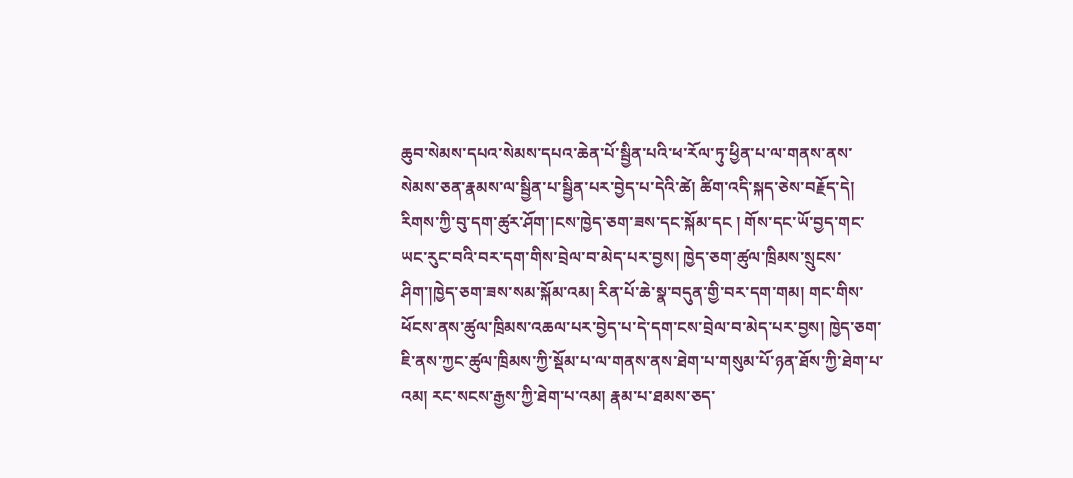ཆུབ་སེམས་དཔའ་སེམས་དཔའ་ཆེན་པོ་སྦྱིན་པའི་ཕ་རོལ་ཏུ་ཕྱིན་པ་ལ་གནས་ནས་སེམས་ཅན་རྣམས་ལ་སྦྱིན་པ་སྦྱིན་པར་བྱེད་པ་དེའི་ཚེ། ཚིག་འདི་སྐད་ཅེས་བརྗོད་དེ། རིགས་ཀྱི་བུ་དག་ཚུར་ཤོག་།ངས་ཁྱེད་ཅག་ཟས་དང་སྐོམ་དང ། གོས་དང་ཡོ་བྱད་གང་ཡང་རུང་བའི་བར་དག་གིས་བྲེལ་བ་མེད་པར་བྱས། ཁྱེད་ཅག་ཚུལ་ཁྲིམས་སྲུངས་ཤིག་།ཁྱེད་ཅག་ཟས་སམ་སྐོམ་འམ། རིན་པོ་ཆེ་སྣ་བདུན་གྱི་བར་དག་གམ། གང་གིས་ཕོངས་ནས་ཚུལ་ཁྲིམས་འཆལ་པར་བྱེད་པ་དེ་དག་ངས་བྲེལ་བ་མེད་པར་བྱས། ཁྱེད་ཅག་ཇི་ནས་ཀྱང་ཚུལ་ཁྲིམས་ཀྱི་སྡོམ་པ་ལ་གནས་ནས་ཐེག་པ་གསུམ་པོ་ཉན་ཐོས་ཀྱི་ཐེག་པ་འམ། རང་སངས་རྒྱས་ཀྱི་ཐེག་པ་འམ། རྣམ་པ་ཐམས་ཅད་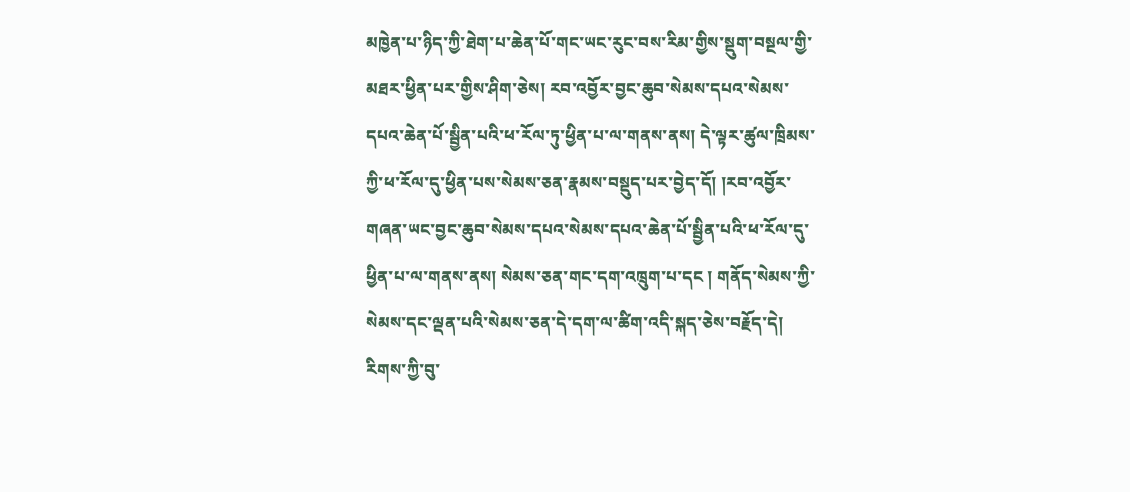མཁྱེན་པ་ཉིད་ཀྱི་ཐེག་པ་ཆེན་པོ་གང་ཡང་རུང་བས་རིམ་གྱིས་སྡུག་བསྔལ་གྱི་མཐར་ཕྱིན་པར་གྱིས་ཤིག་ཅེས། རབ་འབྱོར་བྱང་ཆུབ་སེམས་དཔའ་སེམས་དཔའ་ཆེན་པོ་སྦྱིན་པའི་ཕ་རོལ་ཏུ་ཕྱིན་པ་ལ་གནས་ནས། དེ་ལྟར་ཚུལ་ཁྲིམས་ཀྱི་ཕ་རོལ་དུ་ཕྱིན་པས་སེམས་ཅན་རྣམས་བསྡུད་པར་བྱེད་དོ། །རབ་འབྱོར་གཞན་ཡང་བྱང་ཆུབ་སེམས་དཔའ་སེམས་དཔའ་ཆེན་པོ་སྦྱིན་པའི་ཕ་རོལ་དུ་ཕྱིན་པ་ལ་གནས་ནས། སེམས་ཅན་གང་དག་འཁྲུག་པ་དང ། གནོད་སེམས་ཀྱི་སེམས་དང་ལྡན་པའི་སེམས་ཅན་དེ་དག་ལ་ཚིག་འདི་སྐད་ཅེས་བརྗོད་དེ། རིགས་ཀྱི་བུ་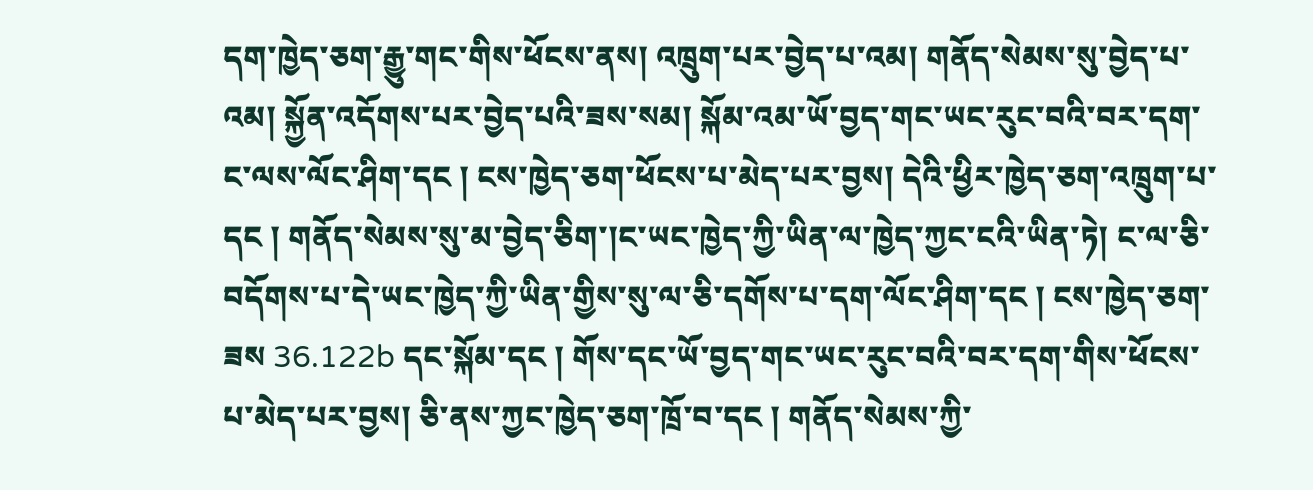དག་ཁྱེད་ཅག་རྒྱུ་གང་གིས་ཕོངས་ནས། འཁྲུག་པར་བྱེད་པ་འམ། གནོད་སེམས་སུ་བྱེད་པ་འམ། སྐྱོན་འདོགས་པར་བྱེད་པའི་ཟས་སམ། སྐོམ་འམ་ཡོ་བྱད་གང་ཡང་རུང་བའི་བར་དག་ང་ལས་ལོང་ཤིག་དང ། ངས་ཁྱེད་ཅག་ཕོངས་པ་མེད་པར་བྱས། དེའི་ཕྱིར་ཁྱེད་ཅག་འཁྲུག་པ་དང ། གནོད་སེམས་སུ་མ་བྱེད་ཅིག་།ང་ཡང་ཁྱེད་ཀྱི་ཡིན་ལ་ཁྱེད་ཀྱང་ངའི་ཡིན་ཏེ། ང་ལ་ཅི་བདོགས་པ་དེ་ཡང་ཁྱེད་ཀྱི་ཡིན་གྱིས་སུ་ལ་ཅི་དགོས་པ་དག་ལོང་ཤིག་དང ། ངས་ཁྱེད་ཅག་ཟས 36.122b དང་སྐོམ་དང ། གོས་དང་ཡོ་བྱད་གང་ཡང་རུང་བའི་བར་དག་གིས་ཕོངས་པ་མེད་པར་བྱས། ཅི་ནས་ཀྱང་ཁྱེད་ཅག་ཁྲོ་བ་དང ། གནོད་སེམས་ཀྱི་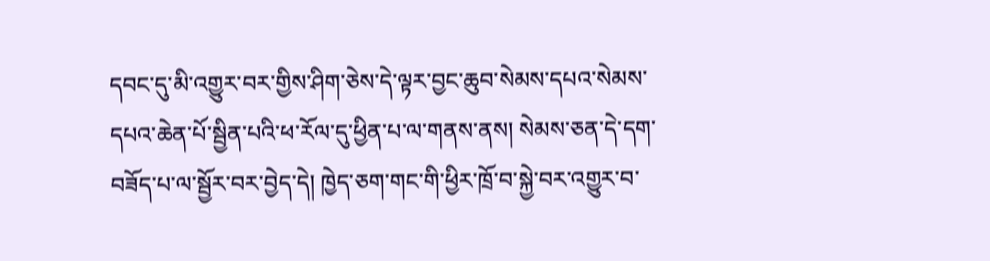དབང་དུ་མི་འགྱུར་བར་གྱིས་ཤིག་ཅེས་དེ་ལྟར་བྱང་ཆུབ་སེམས་དཔའ་སེམས་དཔའ་ཆེན་པོ་སྦྱིན་པའི་ཕ་རོལ་དུ་ཕྱིན་པ་ལ་གནས་ནས། སེམས་ཅན་དེ་དག་བཟོད་པ་ལ་སྦྱོར་བར་བྱེད་དེ། ཁྱེད་ཅག་གང་གི་ཕྱིར་ཁྲོ་བ་སྐྱེ་བར་འགྱུར་བ་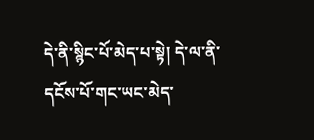དེ་ནི་སྙིང་པོ་མེད་པ་སྟེ། དེ་ལ་ནི་དངོས་པོ་གང་ཡང་མེད་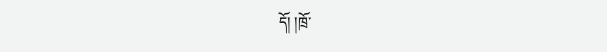དོ། །ཁྲོ་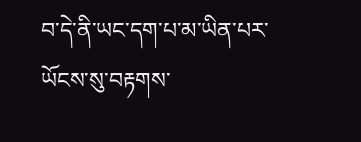བ་དེ་ནི་ཡང་དག་པ་མ་ཡིན་པར་ཡོངས་སུ་བརྟགས་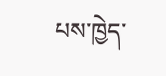པས་ཁྱེད་